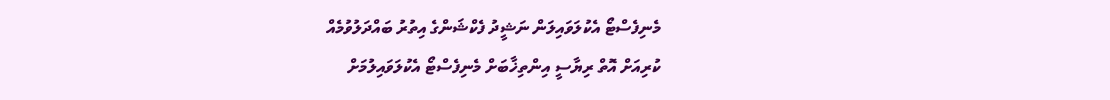މެނިފެސްޓޯ އެކުލަވައިލަން ނަޝީދު ފެކްޝަންގެ އިތުރު ބައްދަލުވުމެއް
ކުރިއަށް އޮތް ރިޔާސީ އިންތިޚާބަށް މެނިފެސްޓޯ އެކުލަވައިލުމަށް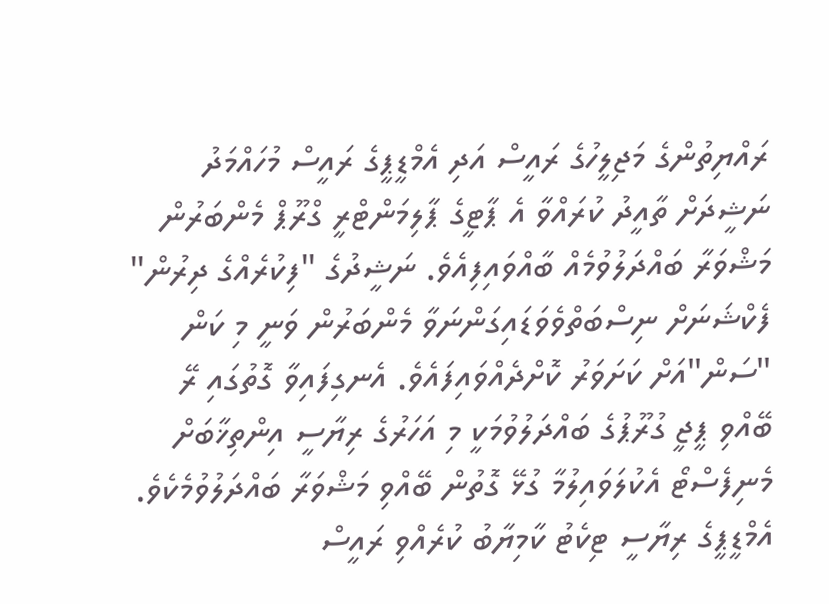ރައްޔިތުންގެ މަޖިލީހުގެ ރައީސް އަދި އެމްޑީޕީގެ ރައީސް މުހައްމަދު ނަޝީދަށް ތާއީދު ކުރައްވާ އެ ޕާޓީގެ ޕާލިމަންޓްރީ ގްރޫޕް މެންބަރުން މަޝްވަރާ ބައްދަލުވުމެއް ބާއްވައިފިއެވެ. ނަޝީދުގެ "ފިކުރެއްގެ ދިރުން" ފެކްޝަނަށް ނިސްބަތްވެވަޑައިގަންނަވާ މެންބަރުން ވަނީ މި ކަން "ސަން"އަށް ކަށަވަރު ކޮށްދެއްވައިފައެވެ. އެނގިފައިވާ ގޮތުގައި ރޭ ބޭއްވި ޕީޖީ ގުރޫޕުގެ ބައްދަލުވުމަކީ މި އަހަރުގެ ރިޔާސީ އިންތިޚާބަށް މެނިފެސްޓޯ އެކުލަވައިލުމާ ގުޅޭ ގޮތުން ބޭއްވި މަޝްވަރާ ބައްދަލުވުމެކެވެ. އެމްޑީޕީގެ ރިޔާސީ ޓިކެޓު ކާމިޔާބު ކުރެއްވި ރައީސް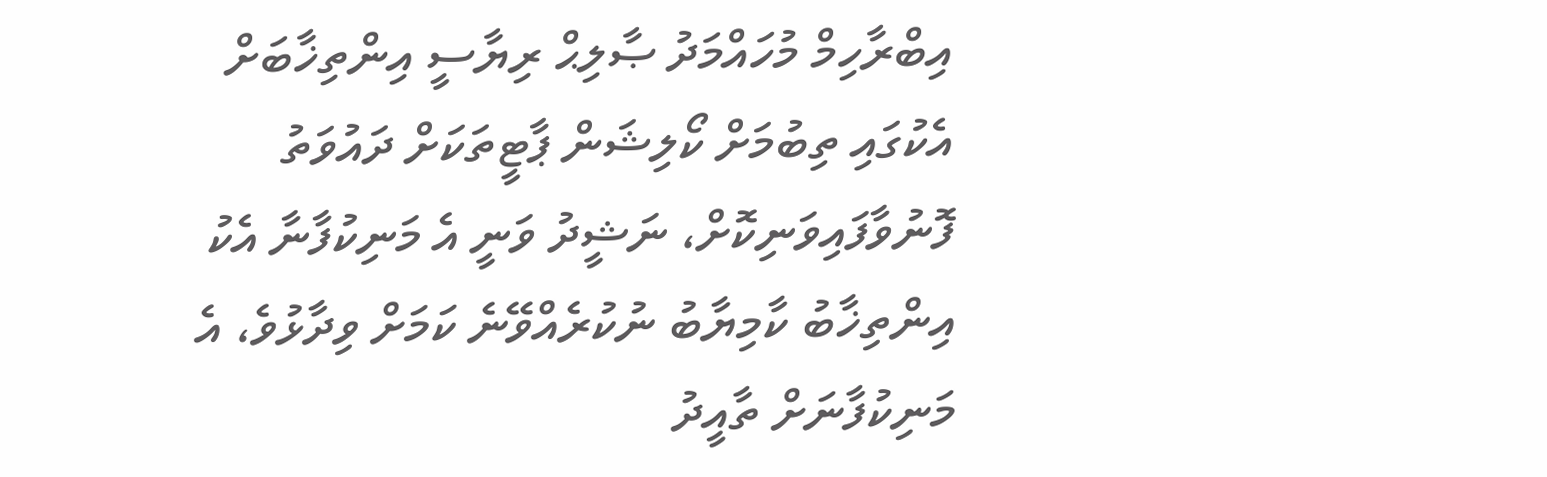އިބްރާހިމް މުހައްމަދު ޞާލިޙް ރިޔާސީ އިންތިޚާބަށް އެކުގައި ތިބުމަށް ކޯލިޝަން ޕާޓީތަކަށް ދައުވަތު ފޮނުވާފައިވަނިކޮށް، ނަޝީދު ވަނީ އެ މަނިކުފާނާ އެކު އިންތިޚާބު ކާމިޔާބު ނުކުރެއްވޭނެ ކަމަށް ވިދާޅުވެ، އެ މަނިކުފާނަށް ތާއީދު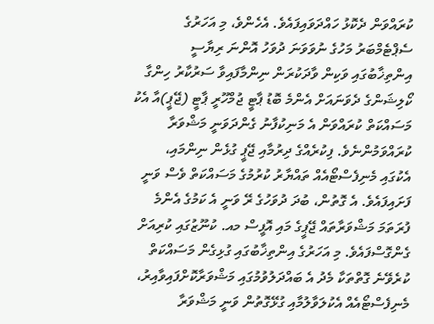ކުރައްވަން ދެކޮޅު ހައްދަވައިފައެވެ. އެހެންވެ، މި އަހަރުގެ ސެޕްޓެމްބަރު މަހުގެ ނުވަވަނަ ދުވަހު އޮންނަ ރިޔާސީ އިންތިޚާބުގައި ވަކިން ވާދަކުރަން ނިންމާފައިވާ ސަރުކާރު ހިންގާ ކޯލިޝަންގެ ދެވަނައަށް އެންމެ ބޮޑު ޕާޓީ ޖުމްހޫރީ ޕާޓީ (ޖޭޕީ)އާ އެކު މަސައްކަތް ކުރައްވަން އެ މަނިކުފާނު ގެންދަވަނީ މަޝްވަރާ ކުރައްވަމުންނެވެ. ފިކުރެއްގެ ދިރުމާއި ޖޭޕީ ގުޅެން ނިންމައި، އެކުގައި މެނިފެސްޓޯއެއް ތައްޔާރު ކުރުމުގެ މަސައްކަތް ވެސް ވަނީ ފަށައިފައެވެ. އެ ގޮތުން، ބުދަ ދުވަހުގެ ރޭ ވަނީ އެ ކަމުގެ އެންމެ ފުރަތަމަ މަޝްވަރާތައް ޖޭޕީގެ މައި އޮފީސް މއ. ކުނޫޒުގައި ކުރިއަށް ގެންގޮސްފައެވެ. މި އަހަރުގެ އިންތިޚާބުގައި ގުޅިގެން މަސައްކަތް ކުރެވޭނެ ގޮތްތަކާ މެދު އެ ބައްދަލުވުމުގައި މަޝްވަރާކޮށްފައިވާއިރު، މެނިފެސްޓޯއެއް އެކުލަވާލުމާއި ގުޅޭގޮތުން ވަނީ މަޝްވަރާ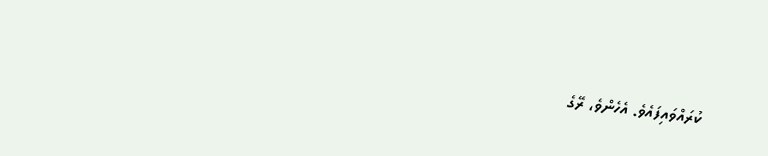ކުރައްވައިފައެވެ. އެހެންވެ، ރޭގެ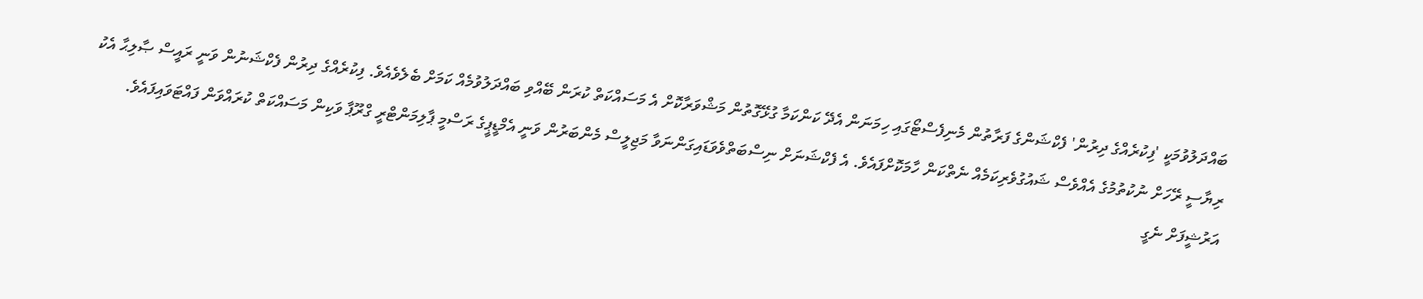ބައްދަލުވުމަކީ 'ފިކުރެއްގެ ދިރުން' ފެކްޝަންގެ ފަރާތުން މެނިފެސްޓޯގައި ހިމަނަން އެދޭ ކަންކަމާ ގުޅޭގޮތުން މަޝްވަރާކޮށް އެ މަސައްކަތް ކުރަން ބޭއްވި ބައްދަލުވުމެއް ކަމަށް ބެލެވެއެވެ. ފިކުރެއްގެ ދިރުން ފެކްޝަނުން ވަނީ ރައީސް ޞާލިޙާ އެކު ރިޔާސީ ރޭހަށް ނުކުތުމުގެ އެއްވެސް ޝައުގުވެރިކަމެއް ނެތްކަން ހާމަކޮށްފައެވެ. އެ ފެކްޝަނަށް ނިސްބަތްވެވަޑައިގަންނަވާ މަޖިލީސް މެންބަރުން ވަނީ އެމްޑީޕީގެ ރަސްމީ ޕާލިމަންޓްރީ ގްރޫޕާ ވަކިން މަސައްކަތް ކުރައްވަން ފައްޓަވައިފައެވެ.
އަރުޝީފަށް ނެގީ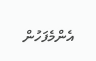އެންމެފަހުން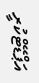އަޕްޑޭޓްކުރީ